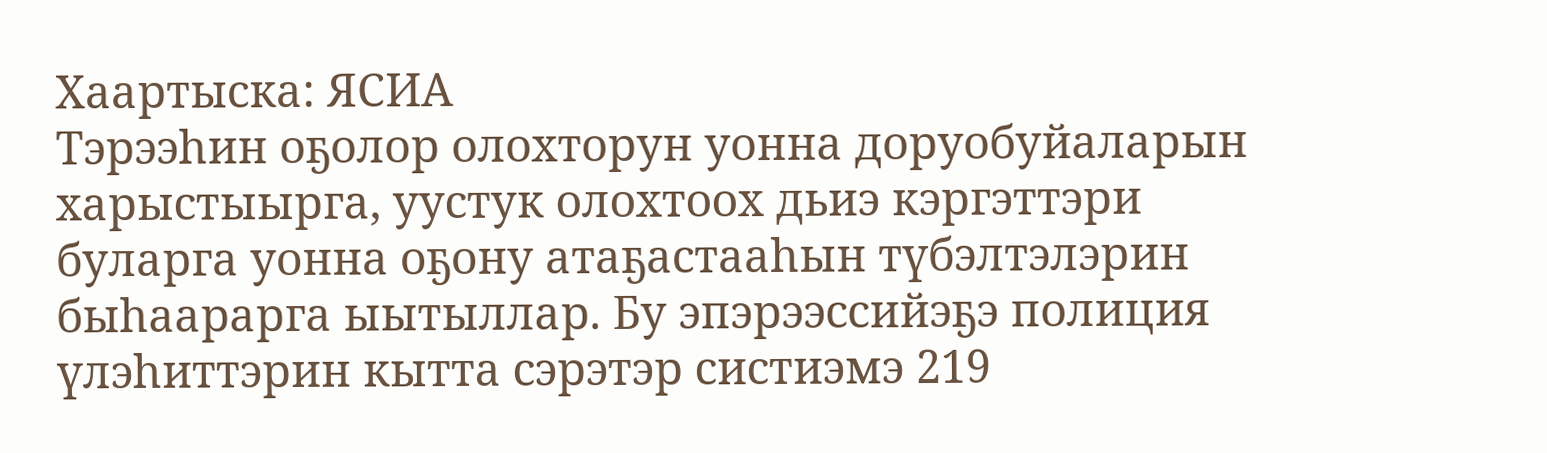Хаартыска: ЯСИА
Тэрээһин оҕолор олохторун уонна доруобуйаларын харыстыырга, уустук олохтоох дьиэ кэргэттэри буларга уонна оҕону атаҕастааһын түбэлтэлэрин быһаарарга ыытыллар. Бу эпэрээссийэҕэ полиция үлэһиттэрин кытта сэрэтэр систиэмэ 219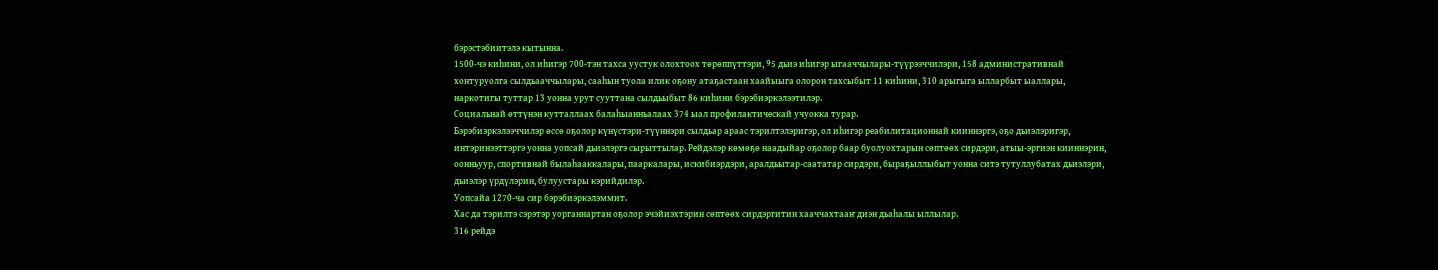бэрэстэбиитэлэ кытынна.
1500-чэ киһини, ол иһигэр 700-тэн тахса уустук олохтоох төрөппүттэри, 95 дьиэ иһигэр ыгааччылары-түүрээччилэри, 158 административнай хонтуруолга сылдьааччылары, сааһын туола илик оҕону атаҕастаан хаайыыга олорон тахсыбыт 11 киһини, 310 арыгыга ылларбыт ыаллары, наркотигы туттар 13 уонна урут сууттана сылдьыбыт 86 киһини бэрэбиэркэлээтилэр.
Социальнай өттүнэн кутталлаах балаһыанньалаах 374 ыал профилактическай учуокка турар.
Бэрэбиэркэлээччилэр өссө оҕолор күнүстэри-түүннэри сылдьар араас тэрилтэлэригэр, ол иһигэр реабилитационнай кииннэргэ, оҕо дьиэлэригэр, интэринээттэргэ уонна уопсай дьиэлэргэ сырыттылар. Рейдэлэр көмөҕө наадыйар оҕолор баар буолуохтарын сөптөөх сирдэри, атыы-эргиэн кииннэрин, оонньуур, спортивнай былаһааккалары, пааркалары, искибиэрдэри, аралдьытар-саататар сирдэри, быраҕыллыбыт уонна ситэ тутуллубатах дьиэлэри, дьиэлэр үрдүлэрин, булуустары кэрийдилэр.
Уопсайа 1270-ча сир бэрэбиэркэлэммит.
Хас да тэрилтэ сэрэтэр уорганнартан оҕолор эчэйиэхтэрин сөптөөх сирдэргитин хааччахтааҥ диэн дьаһалы ыллылар.
316 рейдэ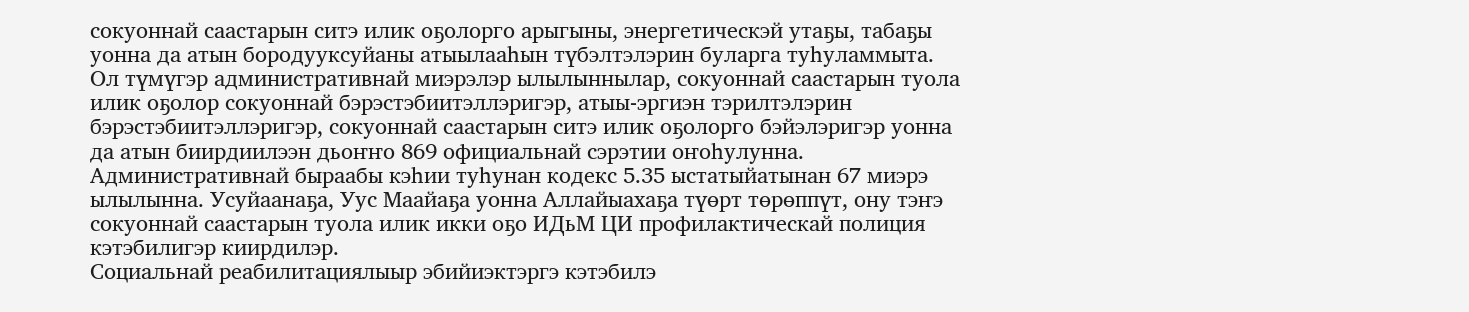сокуоннай саастарын ситэ илик оҕолорго арыгыны, энергетическэй утаҕы, табаҕы уонна да атын бородууксуйаны атыылааһын түбэлтэлэрин буларга туһуламмыта. Ол түмүгэр административнай миэрэлэр ылылыннылар, сокуоннай саастарын туола илик оҕолор сокуоннай бэрэстэбиитэллэригэр, атыы-эргиэн тэрилтэлэрин бэрэстэбиитэллэригэр, сокуоннай саастарын ситэ илик оҕолорго бэйэлэригэр уонна да атын биирдиилээн дьоҥҥо 869 официальнай сэрэтии оҥоһулунна.
Административнай быраабы кэһии туһунан кодекс 5.35 ыстатыйатынан 67 миэрэ ылылынна. Усуйаанаҕа, Уус Маайаҕа уонна Аллайыахаҕа түөрт төрөппүт, ону тэҥэ сокуоннай саастарын туола илик икки оҕо ИДьМ ЦИ профилактическай полиция кэтэбилигэр киирдилэр.
Социальнай реабилитациялыыр эбийиэктэргэ кэтэбилэ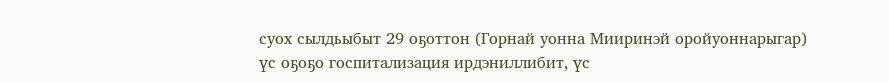суох сылдьыбыт 29 оҕоттон (Горнай уонна Мииринэй оройуоннарыгар) үс оҕоҕо госпитализация ирдэниллибит, үс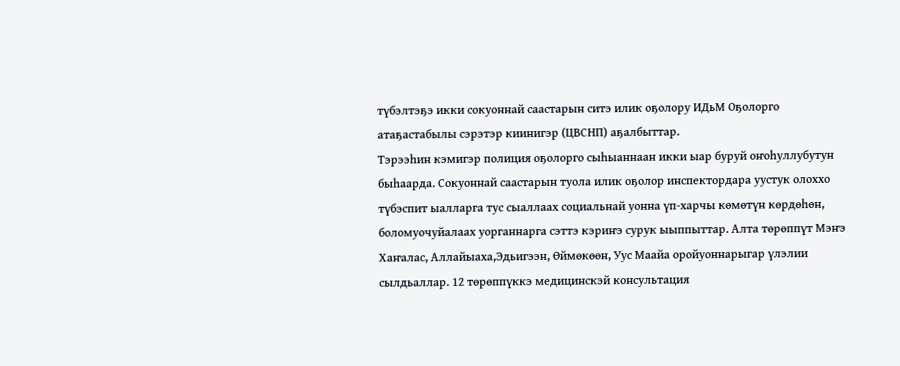түбэлтэҕэ икки сокуоннай саастарын ситэ илик оҕолору ИДьМ Оҕолорго атаҕастабылы сэрэтэр киинигэр (ЦВСНП) аҕалбыттар.
Тэрээһин кэмигэр полиция оҕолорго сыһыаннаан икки ыар буруй оҥоһуллубутун быһаарда. Сокуоннай саастарын туола илик оҕолор инспектордара уустук олоххо түбэспит ыалларга тус сыаллаах социальнай уонна үп-харчы көмөтүн көрдөһөн, боломуочуйалаах уорганнарга сэттэ кэриҥэ сурук ыыппыттар. Алта төрөппүт Мэҥэ Хаҥалас, Аллайыаха,Эдьигээн, Өймөкөөн, Уус Маайа оройуоннарыгар үлэлии сылдьаллар. 12 төрөппүккэ медицинскэй консультация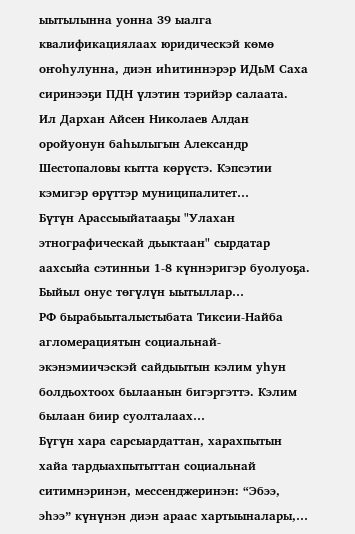ыытылынна уонна 39 ыалга квалификациялаах юридическэй көмө оҥоһулунна, диэн иһитиннэрэр ИДьМ Саха сиринээҕи ПДН үлэтин тэрийэр салаата.
Ил Дархан Айсен Николаев Алдан оройуонун баһылыгын Александр Шестопаловы кытта көрүстэ. Кэпсэтии кэмигэр өрүттэр муниципалитет…
Бүтүн Арассыыйатааҕы "Улахан этнографическай дьыктаан" сырдатар аахсыйа сэтинньи 1-8 күннэригэр буолуоҕа. Быйыл онус төгүлүн ыытыллар…
РФ бырабыыталыстыбата Тиксии-Найба агломерациятын социальнай-экэнэмиичэскэй сайдыытын кэлим уһун болдьохтоох былаанын бигэргэттэ. Кэлим былаан биир суолталаах…
Бүгүн хара сарсыардаттан, харахпытын хайа тардыахпытыттан социальнай ситимнэринэн, мессенджеринэн: “Эбээ, эһээ” күнүнэн диэн араас хартыыналары,…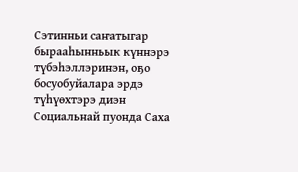Сэтинньи саҥатыгар бырааһынньык күннэрэ түбэһэллэринэн, оҕо босуобуйалара эрдэ түһүөхтэрэ диэн Социальнай пуонда Саха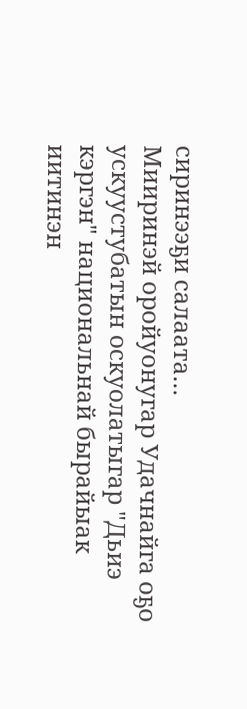сиринээҕи салаата…
Мииринэй оройуонугар Удачнайга оҕо ускуустубатын оскуолатыгар "Дьиэ кэргэн" национальнай бырайыак иитинэн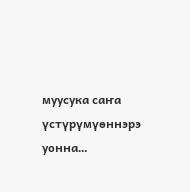муусука саҥа үстүрүмүөннэрэ уонна…